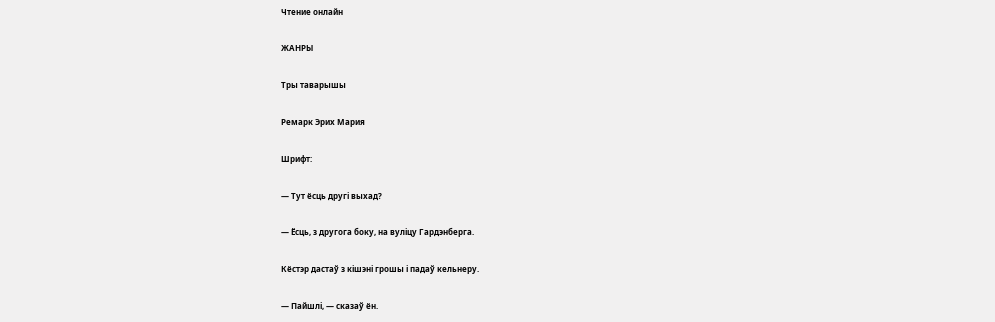Чтение онлайн

ЖАНРЫ

Тры таварышы

Ремарк Эрих Мария

Шрифт:

— Тут ёсць другі выхад?

— Ёсць, з другога боку, на вуліцу Гардэнберга.

Кёстэр дастаў з кішэні грошы і падаў кельнеру.

— Пайшлі, — сказаў ён.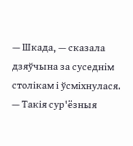— Шкада, — сказала дзяўчына за суседнім столікам і ўсміхнулася. — Такія сур'ёзныя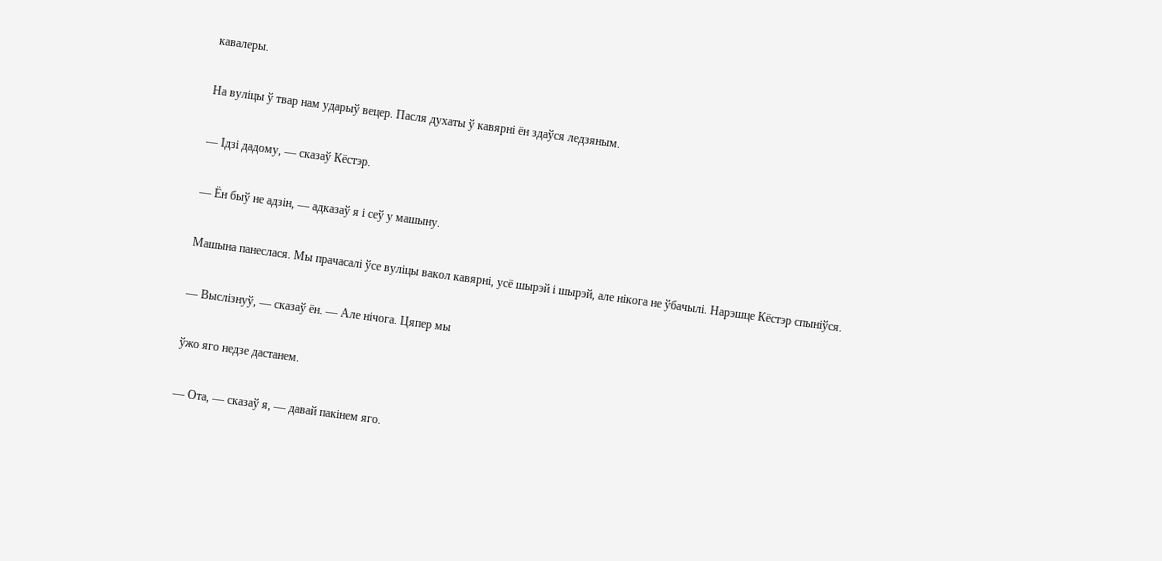кавалеры.

На вуліцы ў твар нам ударыў вецер. Пасля духаты ў кавярні ён здаўся ледзяным.

— Ідзі дадому, — сказаў Кёстэр.

— Ён быў не адзін, — адказаў я і сеў у машыну.

Машына панеслася. Мы прачасалі ўсе вуліцы вакол кавярні, усё шырэй і шырэй, але нікога не ўбачылі. Нарэшце Кёстэр спыніўся.

— Выслізнуў, — сказаў ён. — Але нічога. Цяпер мы

ўжо яго недзе дастанем.

— Ота, — сказаў я, — давай пакінем яго.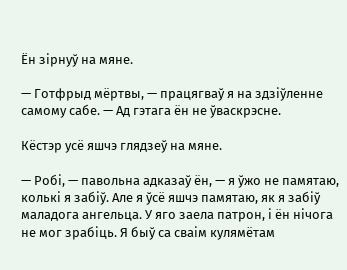Ён зірнуў на мяне.

— Готфрыд мёртвы, — працягваў я на здзіўленне самому сабе. — Ад гэтага ён не ўваскрэсне.

Кёстэр усё яшчэ глядзеў на мяне.

— Робі, — павольна адказаў ён, — я ўжо не памятаю, колькі я забіў. Але я ўсё яшчэ памятаю, як я забіў маладога ангельца. У яго заела патрон, і ён нічога не мог зрабіць. Я быў са сваім кулямётам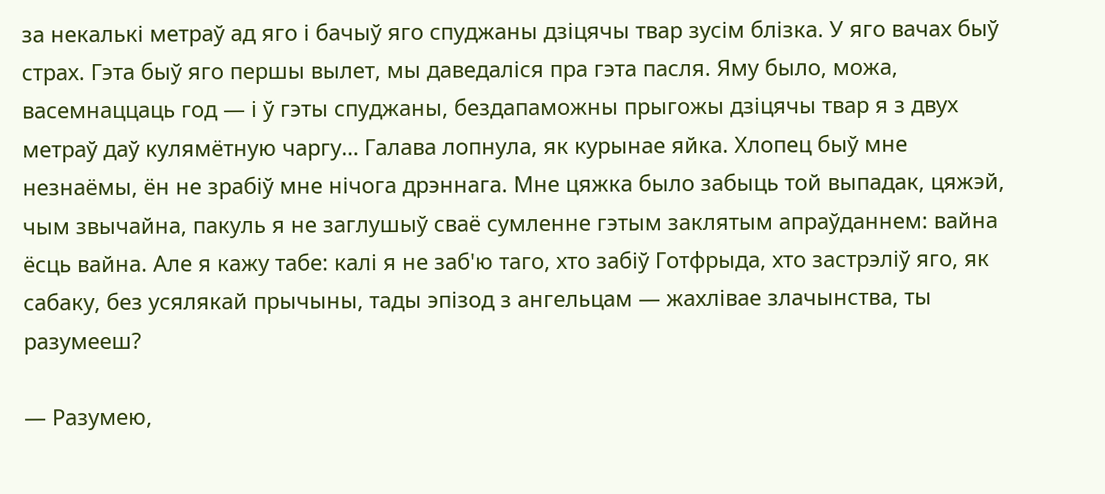за некалькі метраў ад яго і бачыў яго спуджаны дзіцячы твар зусім блізка. У яго вачах быў страх. Гэта быў яго першы вылет, мы даведаліся пра гэта пасля. Яму было, можа, васемнаццаць год — і ў гэты спуджаны, бездапаможны прыгожы дзіцячы твар я з двух метраў даў кулямётную чаргу… Галава лопнула, як курынае яйка. Хлопец быў мне незнаёмы, ён не зрабіў мне нічога дрэннага. Мне цяжка было забыць той выпадак, цяжэй, чым звычайна, пакуль я не заглушыў сваё сумленне гэтым заклятым апраўданнем: вайна ёсць вайна. Але я кажу табе: калі я не заб'ю таго, хто забіў Готфрыда, хто застрэліў яго, як сабаку, без усялякай прычыны, тады эпізод з ангельцам — жахлівае злачынства, ты разумееш?

— Разумею,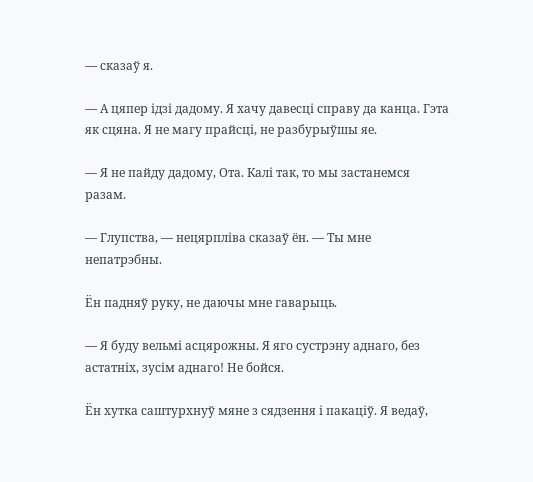— сказаў я.

— А цяпер ідзі дадому. Я хачу давесці справу да канца. Гэта як сцяна. Я не магу прайсці, не разбурыўшы яе.

— Я не пайду дадому, Ота. Калі так, то мы застанемся разам.

— Глупства, — нецярпліва сказаў ён. — Ты мне непатрэбны.

Ён падняў руку, не даючы мне гаварыць.

— Я буду вельмі асцярожны. Я яго сустрэну аднаго, без астатніх, зусім аднаго! Не бойся.

Ён хутка саштурхнуў мяне з сядзення і пакаціў. Я ведаў,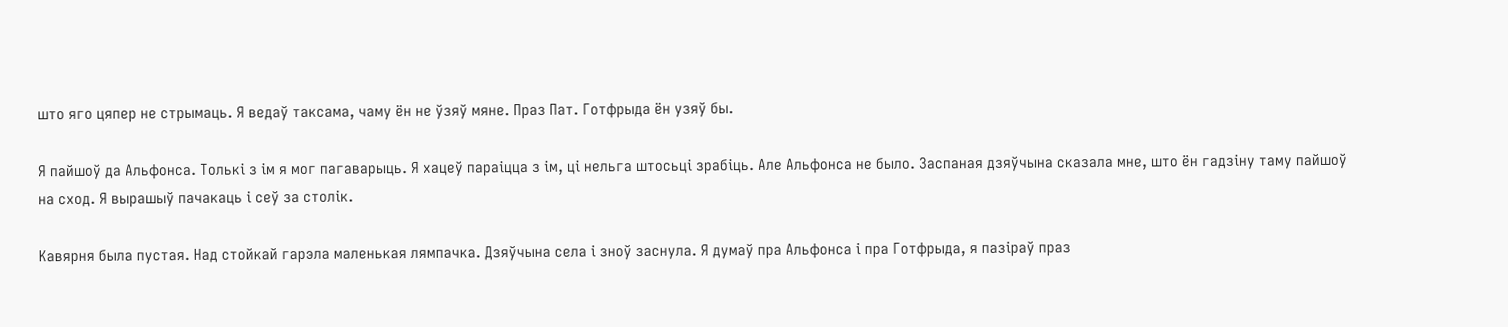што яго цяпер не стрымаць. Я ведаў таксама, чаму ён не ўзяў мяне. Праз Пат. Готфрыда ён узяў бы.

Я пайшоў да Альфонса. Толькі з ім я мог пагаварыць. Я хацеў параіцца з ім, ці нельга штосьці зрабіць. Але Альфонса не было. Заспаная дзяўчына сказала мне, што ён гадзіну таму пайшоў на сход. Я вырашыў пачакаць і сеў за столік.

Кавярня была пустая. Над стойкай гарэла маленькая лямпачка. Дзяўчына села і зноў заснула. Я думаў пра Альфонса і пра Готфрыда, я пазіраў праз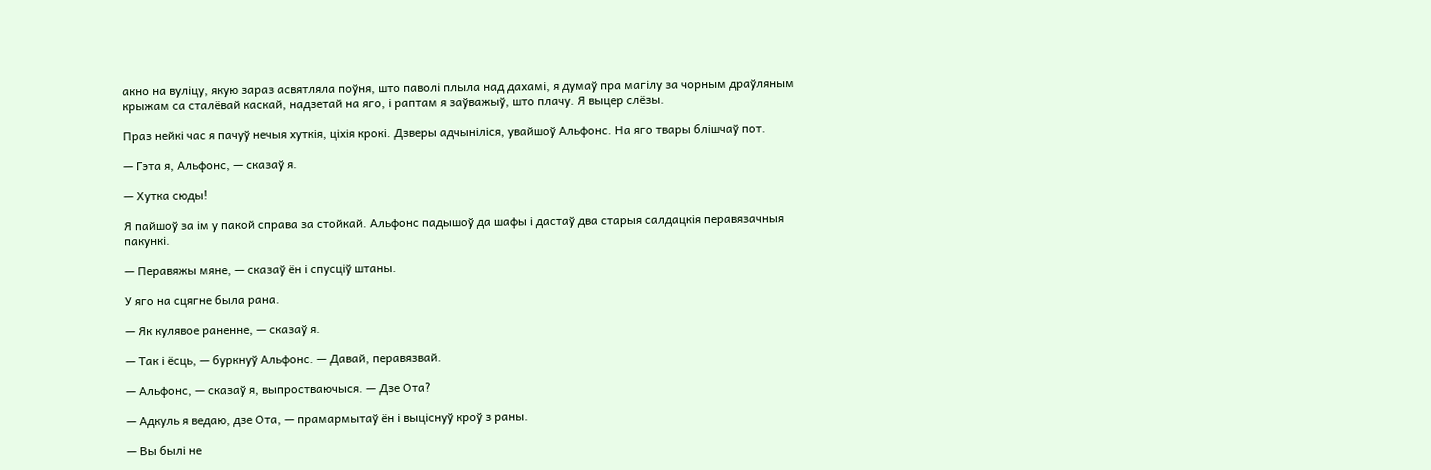акно на вуліцу, якую зараз асвятляла поўня, што паволі плыла над дахамі, я думаў пра магілу за чорным драўляным крыжам са сталёвай каскай, надзетай на яго, і раптам я заўважыў, што плачу. Я выцер слёзы.

Праз нейкі час я пачуў нечыя хуткія, ціхія крокі. Дзверы адчыніліся, увайшоў Альфонс. На яго твары блішчаў пот.

— Гэта я, Альфонс, — сказаў я.

— Хутка сюды!

Я пайшоў за ім у пакой справа за стойкай. Альфонс падышоў да шафы і дастаў два старыя салдацкія перавязачныя пакункі.

— Перавяжы мяне, — сказаў ён і спусціў штаны.

У яго на сцягне была рана.

— Як кулявое раненне, — сказаў я.

— Так і ёсць, — буркнуў Альфонс. — Давай, перавязвай.

— Альфонс, — сказаў я, выпростваючыся. — Дзе Ота?

— Адкуль я ведаю, дзе Ота, — прамармытаў ён і выціснуў кроў з раны.

— Вы былі не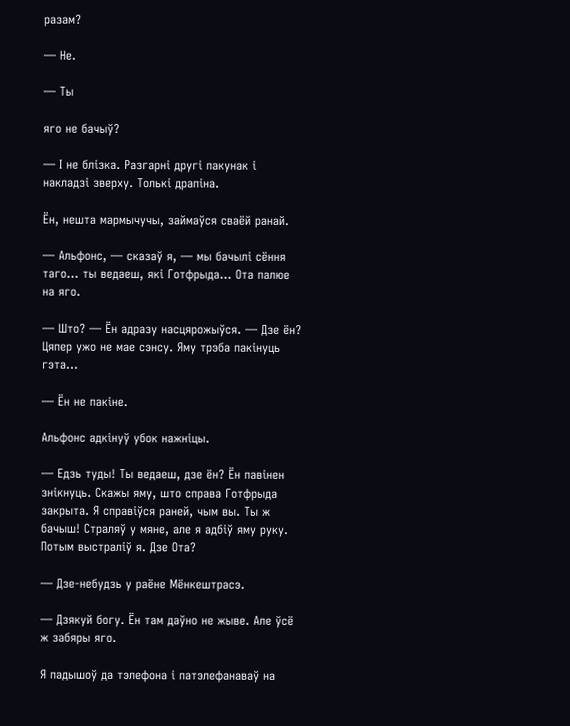разам?

— Не.

— Ты

яго не бачыў?

— І не блізка. Разгарні другі пакунак і накладзі зверху. Толькі драпіна.

Ён, нешта мармычучы, займаўся сваёй ранай.

— Альфонс, — сказаў я, — мы бачылі сёння таго… ты ведаеш, які Готфрыда… Ота палюе на яго.

— Што? — Ён адразу насцярожыўся. — Дзе ён? Цяпер ужо не мае сэнсу. Яму трэба пакінуць гэта…

— Ён не пакіне.

Альфонс адкінуў убок нажніцы.

— Едзь туды! Ты ведаеш, дзе ён? Ён павінен знікнуць. Скажы яму, што справа Готфрыда закрыта. Я справіўся раней, чым вы. Ты ж бачыш! Страляў у мяне, але я адбіў яму руку. Потым выстраліў я. Дзе Ота?

— Дзе-небудзь у раёне Мёнкештрасэ.

— Дзякуй богу. Ён там даўно не жыве. Але ўсё ж забяры яго.

Я падышоў да тэлефона і патэлефанаваў на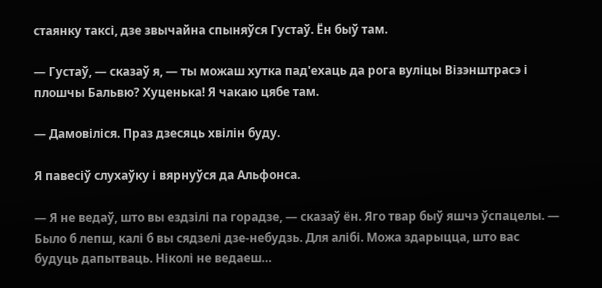стаянку таксі, дзе звычайна спыняўся Густаў. Ён быў там.

— Густаў, — сказаў я, — ты можаш хутка пад'ехаць да рога вуліцы Візэнштрасэ і плошчы Бальвю? Хуценька! Я чакаю цябе там.

— Дамовіліся. Праз дзесяць хвілін буду.

Я павесіў слухаўку і вярнуўся да Альфонса.

— Я не ведаў, што вы ездзілі па горадзе, — сказаў ён. Яго твар быў яшчэ ўспацелы. — Было б лепш, калі б вы сядзелі дзе-небудзь. Для алібі. Можа здарыцца, што вас будуць дапытваць. Ніколі не ведаеш…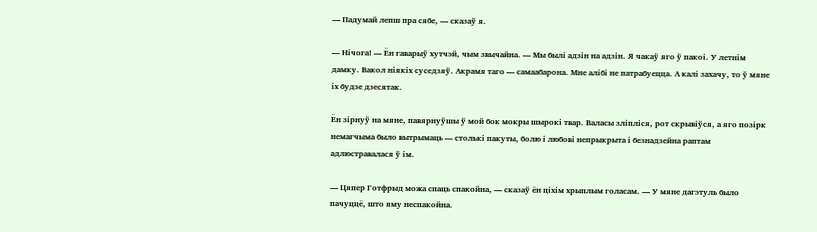— Падумай лепш пра сябе, — сказаў я.

— Нічога! — Ён гаварыў хутчэй, чым звычайна. — Мы былі адзін на адзін. Я чакаў яго ў пакоі. У летнім дамку. Вакол ніякіх суседзяў. Акрамя таго — самаабарона. Мне алібі не патрабуецца. А калі захачу, то ў мяне іх будзе дзесятак.

Ён зірнуў на мяне, павярнуўшы ў мой бок мокры шырокі твар. Валасы зліпліся, рот скрывіўся, а яго позірк немагчыма было вытрымаць — столькі пакуты, болю і любові непрыкрыта і безнадзейна раптам адлюстравалася ў ім.

— Цяпер Готфрыд можа спаць спакойна, — сказаў ён ціхім хрыплым голасам. — У мяне дагэтуль было пачуццё, што яму неспакойна.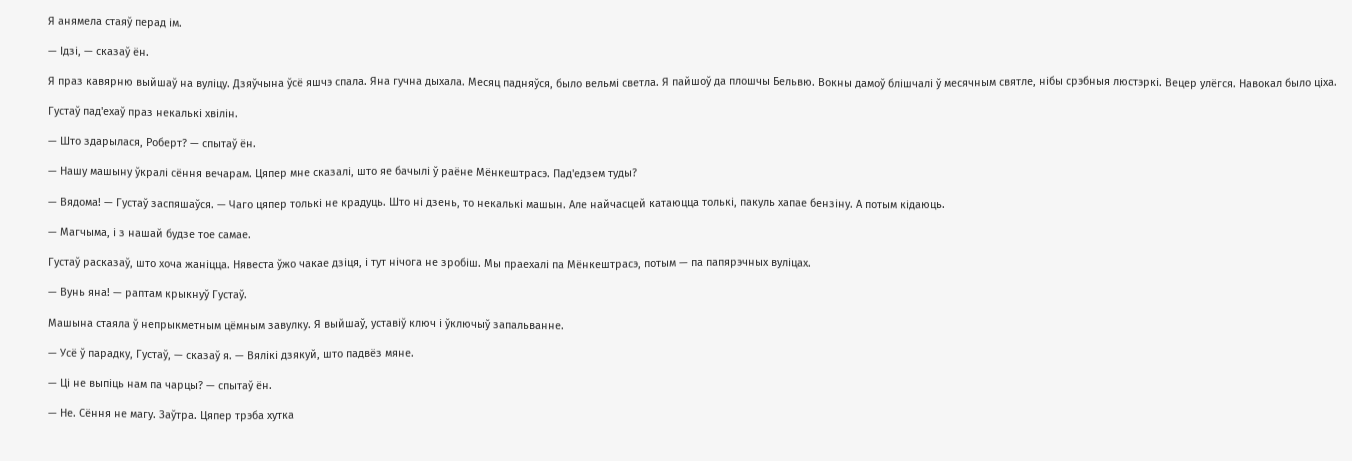Я анямела стаяў перад ім.

— Ідзі, — сказаў ён.

Я праз кавярню выйшаў на вуліцу. Дзяўчына ўсё яшчэ спала. Яна гучна дыхала. Месяц падняўся, было вельмі светла. Я пайшоў да плошчы Бельвю. Вокны дамоў блішчалі ў месячным святле, нібы срэбныя люстэркі. Вецер улёгся. Навокал было ціха.

Густаў пад'ехаў праз некалькі хвілін.

— Што здарылася, Роберт? — спытаў ён.

— Нашу машыну ўкралі сёння вечарам. Цяпер мне сказалі, што яе бачылі ў раёне Мёнкештрасэ. Пад'едзем туды?

— Вядома! — Густаў заспяшаўся. — Чаго цяпер толькі не крадуць. Што ні дзень, то некалькі машын. Але найчасцей катаюцца толькі, пакуль хапае бензіну. А потым кідаюць.

— Магчыма, і з нашай будзе тое самае.

Густаў расказаў, што хоча жаніцца. Нявеста ўжо чакае дзіця, і тут нічога не зробіш. Мы праехалі па Мёнкештрасэ, потым — па папярэчных вуліцах.

— Вунь яна! — раптам крыкнуў Густаў.

Машына стаяла ў непрыкметным цёмным завулку. Я выйшаў, уставіў ключ і ўключыў запальванне.

— Усё ў парадку, Густаў, — сказаў я. — Вялікі дзякуй, што падвёз мяне.

— Ці не выпіць нам па чарцы? — спытаў ён.

— Не. Сёння не магу. Заўтра. Цяпер трэба хутка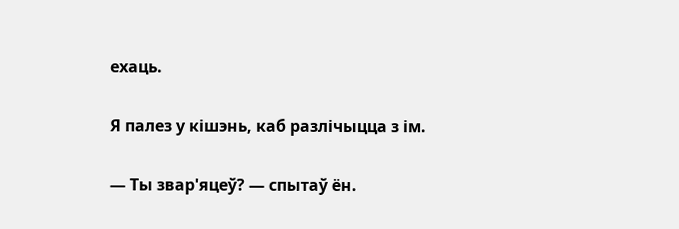ехаць.

Я палез у кішэнь, каб разлічыцца з ім.

— Ты звар'яцеў? — спытаў ён.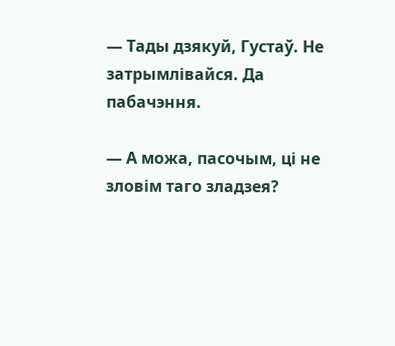— Тады дзякуй, Густаў. Не затрымлівайся. Да пабачэння.

— А можа, пасочым, ці не зловім таго зладзея?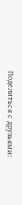Поделиться с друзьями: